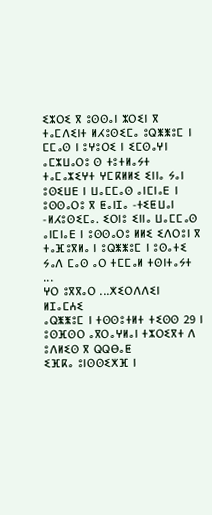ⵉⵣⵔⵉ ⴳ ⵓⵙⵙⴰⵏ ⵣⵔⵉⵏ ⴳ ⵜⴰⵎⴷⵉⵏⵜ ⵍⵃⵓⵙⵉⵎⴰ ⵓⵕⵥⵥⵓⵎ ⵏ ⵎⵎⴰⵙ ⵏ ⵓⵖⵓⵔⵉ ⵏ ⵉⵎⵙⴰⵖⵏ ⴰⵎⵣⵡⴰⵔⵓ ⵙ ⵜⵓⵜⵍⴰⵢⵜ ⵜⴰⵎⴰⵣⵉⵖⵜ ⵖⵎⴽⵍⵍⵉ ⵉⵏⵏⴰ ⵢⴰⵏ ⵓⵙⵉⵡⴹ ⵏ ⵡⴰⵎⵎⴰⵙ ⴰⵏⵎⵏⴰⴹ ⵏ ⵓⵙⵙⴰⵔⵓ ⴳ ⵟⴰⵏⵊⴰ -ⵜⵉⵟⵡⴰⵏ -ⵍⵃⵓⵙⵉⵎⴰ. ⵉⵔⵏⵓ ⵉⵏⵏⴰ ⵡⴰⵎⵎⴰⵙ ⴰⵏⵎⵏⴰⴹ ⵏ ⵓⵙⵙⴰⵔⵓ ⵍⵍⵉ ⵉⴷⵔⵓⵏ ⴳ ⵜⴰⴼⵓⴳⵍⴰ ⵏ ⵓⵕⵥⵥⵓⵎ ⵏ ⵓⵙⴰⵜⵉ ⵢⴰⴷ ⵎⴰⵙ ⴰⵔ ⵜⵎⵎⴰⵍ ⵜⵙⵏⵜⴰⵢⵜ ...
ⵖⵔ ⵓⴳⴳⴰⵔ ...ⵅⵉⵔⴷⴷⵉⵏ ⵍⵊⴰⵎⵄⵉ
ⴰⵕⵥⵥⵓⵎ ⵏ ⵜⵙⵙⵓⵜⵍⵜ ⵜⵉⵙⵙ 29 ⵏ ⵓⵙⴼⵙⵔ ⴰⴳⵔⴰⵖⵍⴰⵏ ⵜⵣⵔⵉⴳⵜ ⴷ ⵓⴷⵍⵉⵙ ⴳ ⵕⵕⴱⴰⵟ
ⵉⴼⴽⴰ ⵓⵏⵙⵙⵉⵅⴼ ⵏ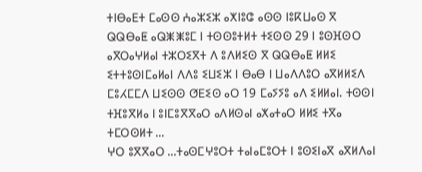ⵜⵏⴱⴰⴹⵜ ⵎⴰⵙⵙ ⵄⴰⵣⵉⵣ ⴰⵅⵏⵓⵛ ⴰⵙⵙ ⵏⵓⴽⵡⴰⵙ ⴳ ⵕⵕⴱⴰⵟ ⴰⵕⵥⵥⵓⵎ ⵏ ⵜⵙⵙⵓⵜⵍⵜ ⵜⵉⵙⵙ 29 ⵏ ⵓⵙⴼⵙⵔ ⴰⴳⵔⴰⵖⵍⴰⵏ ⵜⵣⵔⵉⴳⵜ ⴷ ⵓⴷⵍⵉⵙ ⴳ ⵕⵕⴱⴰⵟ ⵍⵍⵉ ⵉⵜⵜⵓⵙⵏⵎⴰⵍⴰⵏ ⴷⴷⵓ ⵉⵡⵉⵣ ⵏ ⴱⴰⴱ ⵏ ⵡⴰⴷⴷⵓⵔ ⴰⴳⵍⵍⵉⴷ ⵎⵓⵃⵎⵎⴷ ⵡⵉⵙⵙ ⵚⴹⵉⵙ ⴰⵔ 19 ⵎⴰⵢⵢⵓ ⴰⴷ ⵉⵍⵍⴰⵏ. ⵜⵙⵙⵏ ⵜⴼⵓⴳⵍⴰ ⵏ ⵓⵏⵎⵓⴳⴳⴰⵔ ⴰⴷⵍⵙⴰⵏ ⴰⵅⴰⵜⴰⵔ ⵍⵍⵉ ⵜⴳⴰ ⵜⵎⵔⵙⵍⵜ ...
ⵖⵔ ⵓⴳⴳⴰⵔ ...ⵜⴰⵙⵎⵖⵓⵔⵜ ⵜⴰⵏⴰⵎⵓⵔⵜ ⵏ ⵓⵙⵉⵏⴰⴳ ⴰⴳⵍⴷⴰⵏ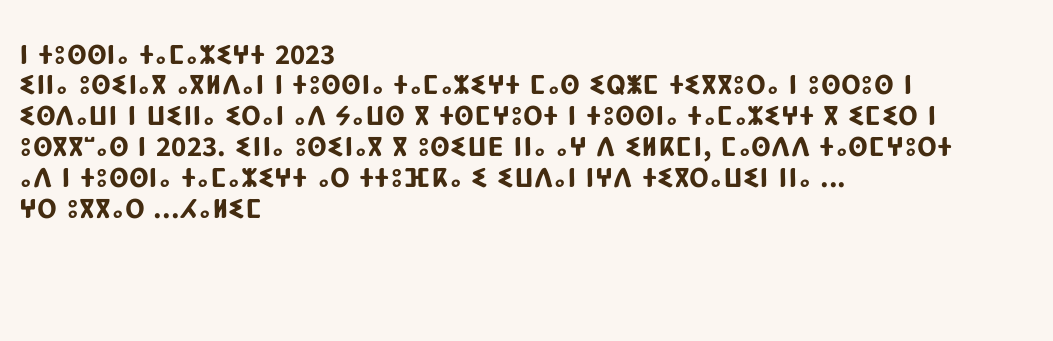ⵏ ⵜⵓⵙⵙⵏⴰ ⵜⴰⵎⴰⵣⵉⵖⵜ 2023
ⵉⵏⵏⴰ ⵓⵙⵉⵏⴰⴳ ⴰⴳⵍⴷⴰⵏ ⵏ ⵜⵓⵙⵙⵏⴰ ⵜⴰⵎⴰⵣⵉⵖⵜ ⵎⴰⵙ ⵉⵕⵥⵎ ⵜⵉⴳⴳⵓⵔⴰ ⵏ ⵓⵙⵔⵓⵙ ⵏ ⵉⵙⴷⴰⵡⵏ ⵏ ⵡⵉⵏⵏⴰ ⵉⵔⴰⵏ ⴰⴷ ⵢⴰⵡⵙ ⴳ ⵜⵙⵎⵖⵓⵔⵜ ⵏ ⵜⵓⵙⵙⵏⴰ ⵜⴰⵎⴰⵣⵉⵖⵜ ⴳ ⵉⵎⵉⵔ ⵏ ⵓⵙⴳⴳⵯⴰⵙ ⵏ 2023. ⵉⵏⵏⴰ ⵓⵙⵉⵏⴰⴳ ⴳ ⵓⵙⵉⵡⴹ ⵏⵏⴰ ⴰⵖ ⴷ ⵉⵍⴽⵎⵏ, ⵎⴰⵙⴷⴷ ⵜⴰⵙⵎⵖⵓⵔⵜ ⴰⴷ ⵏ ⵜⵓⵙⵙⵏⴰ ⵜⴰⵎⴰⵣⵉⵖⵜ ⴰⵔ ⵜⵜⵓⴼⴽⴰ ⵉ ⵉⵡⴷⴰⵏ ⵏⵖⴷ ⵜⵉⴳⵔⴰⵡⵉⵏ ⵏⵏⴰ ...
ⵖⵔ ⵓⴳⴳⴰⵔ ...ⵃⴰⵍⵉⵎ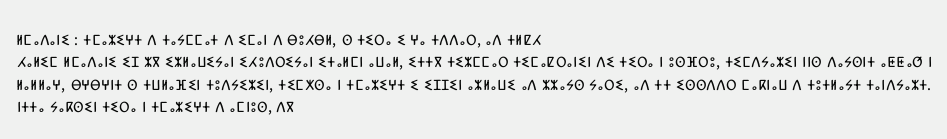ⵍⵎⴰⴷⴰⵏⵉ : ⵜⵎⴰⵣⵉⵖⵜ ⴷ ⵜⴰⵢⵎⵎⴰⵜ ⴷ ⵉⵎⴰⵏ ⴷ ⴱⵓⵃⴱⵍ, ⵙ ⵜⵉⵔⴰ ⵉ ⵖⴰ ⵜⴷⴷⴰⵔ, ⴰⴷ ⵜⵍⵇⵃ
ⵃⴰⵍⵉⵎ ⵍⵎⴰⴷⴰⵏⵉ ⵉⵊ ⵣⴳ ⵉⵣⵍⴰⵡⵉⵢⴰⵏ ⵉⵃⵓⴷⵔⵉⵢⴰⵏ ⵉⵜⴰⵍⵎⵏ ⴰⵡⴰⵍ, ⵉⵜⵜⴳ ⵜⵉⵣⵎⵎⴰⵔ ⵜⵉⵎⴰⵇⵔⴰⵏⵉⵏ ⴷⵉ ⵜⵉⵔⴰ ⵏ ⵓⵙⴼⵔⵓ, ⵜⵉⵎⴷⵢⴰⵣⵉⵏ ⵏⵏⵙ ⴷⴰⵢⵙⵏⵜ ⴰⵟⵟⴰⵚ ⵏ ⵍⴰⵍⵍⴰⵖ, ⴱⵖⴱⵖⵏⵜ ⵙ ⵜⵡⵍⴰⴼⵉⵏ ⵜⵓⴷⵢⵉⵣⵉⵏ, ⵜⵉⵎⵅⵙⴰ ⵏ ⵜⵎⴰⵣⵉⵖⵜ ⵉ ⵉⵊⵊⵉⵏ ⴰⵣⵍⴰⵡⵉ ⴰⴷ ⵣⵣⴰⵢⵙ ⵢⴰⵔⵉ, ⴰⴷ ⵜⵜ ⵉⵙⵙⴷⴷⵔ ⵎⴰⴽⵏⴰⵡ ⴷ ⵜⵓⵜⵍⴰⵢⵜ ⵜⴰⵏⴷⵢⴰⵣⵜ. ⵏⵜⵜⴰ ⵢⴰⴽⵙⵉⵏ ⵜⵉⵔⴰ ⵏ ⵜⵎⴰⵣⵉⵖⵜ ⴷ ⴰⵎⵏⵓⵙ, ⴷⴳ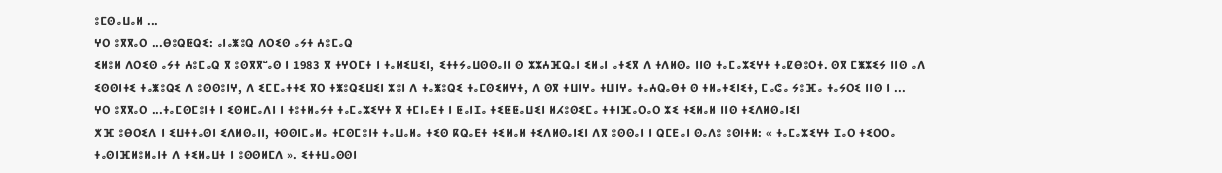ⵓⵎⵙⴰⵡⴰⵍ ...
ⵖⵔ ⵓⴳⴳⴰⵔ ...ⴱⵓⵕⵟⵕⵉ: ⴰⵏⴰⵥⵓⵕ ⴷⵔⵉⵙ ⴰⵢⵜ ⵄⵓⵎⴰⵕ
ⵉⵍⵓⵍ ⴷⵔⵉⵙ ⴰⵢⵜ ⵄⵓⵎⴰⵕ ⴳ ⵓⵙⴳⴳⵯⴰⵙ ⵏ 1983 ⴳ ⵜⵖⵔⵎⵜ ⵏ ⵜⴰⵍⵉⵡⵉⵏ, ⵉⵜⵜⵢⴰⵡⵙⵙⴰⵏⵏ ⵙ ⵣⵣⵄⴼⵕⴰⵏ ⵉⵍⴰⵏ ⴰⵜⵉⴳ ⴷ ⵜⴷⵍⵙⴰ ⵏⵏⵙ ⵜⴰⵎⴰⵣⵉⵖⵜ ⵜⴰⵇⴱⵓⵔⵜ. ⵙⴳ ⵎⵥⵣⵉⵢ ⵏⵏⵙ ⴰⴷ ⵉⵙⵙⵏⵜⵉ ⵜⴰⵥⵓⵕⵉ ⴷ ⵓⵙⵙⵓⵏⵖ, ⴷ ⵉⵎⵎⴰⵜⵜⵉ ⴳⵔ ⵜⵥⵓⵕⵉⵡⵉⵏ ⵣⵓⵏ ⴷ ⵜⴰⵥⵓⵕⵉ ⵜⴰⵎⵙⵉⵍⵖⵜ, ⴷ ⵙⴳ ⵜⵡⵏⵖⴰ ⵜⵡⵏⵖⴰ ⵜⴰⵄⵕⴰⴱⵜ ⵙ ⵜⵍⴰⵜⵉⵏⵉⵜ, ⵎⴰⵛⴰ ⵢⵓⴼⴰ ⵜⴰⵢⵔⵉ ⵏⵏⵙ ⵏ ...
ⵖⵔ ⵓⴳⴳⴰⵔ ...ⵜⴰⵎⵙⵎⵓⵏⵜ ⵏ ⵉⵙⵍⵎⴰⴷⵏ ⵏ ⵜⵓⵜⵍⴰⵢⵜ ⵜⴰⵎⴰⵣⵉⵖⵜ ⴳ ⵜⵎⵏⴰⴹⵜ ⵏ ⵟⴰⵏⵊⴰ ⵜⵉⵟⵟⴰⵡⵉⵏ ⵍⵃⵓⵙⵉⵎⴰ ⵜⵜⵏⴼⴰⵔⴰⵔ ⵣⵉ ⵜⵉⵍⴰⵍ ⵏⵏⵙ ⵜⵉⴷⵍⵙⴰⵏⵉⵏ
ⵅⴼ ⵓⴱⵔⵉⴷ ⵏ ⵉⵡⵜⵜⴰⵙⵏ ⵉⴷⵍⵙⴰⵏⵏ, ⵜⵙⵙⵏⵎⴰⵍⴰ ⵜⵎⵙⵎⵓⵏⵜ ⵜⴰⵡⴰⵍⴰ ⵜⵉⵙ ⴽⵕⴰⴹⵜ ⵜⵉⵍⴰⵍ ⵜⵉⴷⵍⵙⴰⵏⵉⵏ ⴷⴳ ⵓⵙⵙⴰⵏ ⵏ ⵕⵎⴹⴰⵏ ⵙⴰⴷⵓ ⵓⵙⵏⵜⵍ: « ⵜⴰⵎⴰⵣⵉⵖⵜ ⵊⴰⵔ ⵜⵉⵔⵔⴰ ⵜⴰⵙⵏⴼⵍⵓⵍⴰⵏⵜ ⴷ ⵜⵉⵍⴰⵡⵜ ⵏ ⵓⵙⵙⵍⵎⴷ ». ⵉⵜⵜⵡⴰⵙⵙⵏ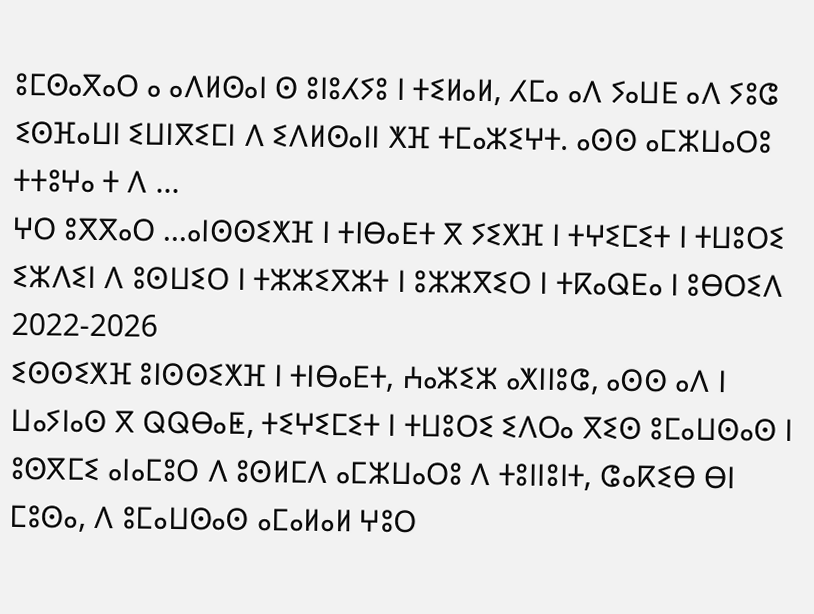ⵓⵎⵙⴰⴳⴰⵔ ⴰ ⴰⴷⵍⵙⴰⵏ ⵙ ⵓⵏⵓⵃⵢⵓ ⵏ ⵜⵉⵍⴰⵍ, ⵃⵎⴰ ⴰⴷ ⵢⴰⵡⴹ ⴰⴷ ⵢⵓⵛ ⵉⵙⴼⴰⵡⵏ ⵉⵡⵏⴳⵉⵎⵏ ⴷ ⵉⴷⵍⵙⴰⵏⵏ ⵅⴼ ⵜⵎⴰⵣⵉⵖⵜ. ⴰⵙⵙ ⴰⵎⵣⵡⴰⵔⵓ ⵜⵜⵓⵖⴰ ⵜ ⴷ ...
ⵖⵔ ⵓⴳⴳⴰⵔ ...ⴰⵏⵙⵙⵉⵅⴼ ⵏ ⵜⵏⴱⴰⴹⵜ ⴳ ⵢⵉⵅⴼ ⵏ ⵜⵖⵉⵎⵉⵜ ⵏ ⵜⵡⵓⵔⵉ ⵉⵣⴷⵉⵏ ⴷ ⵓⵙⵡⵉⵔ ⵏ ⵜⵣⵣⵉⴳⵣⵜ ⵏ ⵓⵣⵣⴳⵉⵔ ⵏ ⵜⴽⴰⵕⴹⴰ ⵏ ⵓⴱⵔⵉⴷ 2022-2026
ⵉⵙⵙⵉⵅⴼ ⵓⵏⵙⵙⵉⵅⴼ ⵏ ⵜⵏⴱⴰⴹⵜ, ⵄⴰⵣⵉⵣ ⴰⵅⵏⵏⵓⵛ, ⴰⵙⵙ ⴰⴷ ⵏ ⵡⴰⵢⵏⴰⵙ ⴳ ⵕⵕⴱⴰⵟ, ⵜⵉⵖⵉⵎⵉⵜ ⵏ ⵜⵡⵓⵔⵉ ⵉⴷⵔⴰ ⴳⵉⵙ ⵓⵎⴰⵡⵙⴰⵙ ⵏ ⵓⵙⴳⵎⵉ ⴰⵏⴰⵎⵓⵔ ⴷ ⵓⵙⵍⵎⴷ ⴰⵎⵣⵡⴰⵔⵓ ⴷ ⵜⵓⵏⵏⵓⵏⵜ, ⵛⴰⴽⵉⴱ ⴱⵏ ⵎⵓⵙⴰ, ⴷ ⵓⵎⴰⵡⵙⴰⵙ ⴰⵎⴰⵍⴰⵍ ⵖⵓⵔ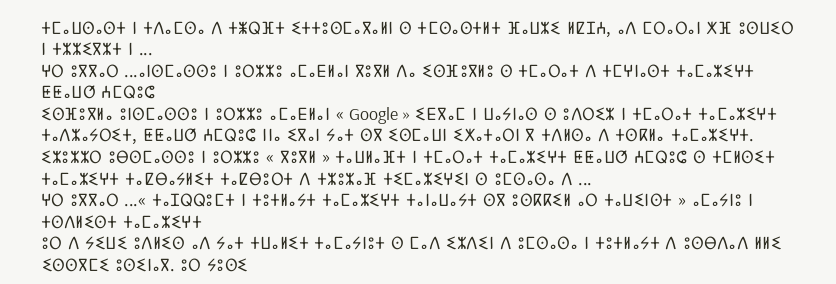ⵜⵎⴰⵡⵙⴰⵙⵜ ⵏ ⵜⴷⴰⵎⵙⴰ ⴷ ⵜⵥⵕⴼⵜ ⵉⵜⵜⵓⵙⵎⴰⴳⴰⵍⵏ ⵙ ⵜⵎⵙⴰⵙⵜⵍⵜ ⴼⴰⵡⵣⵉ ⵍⵇⵊⵄ, ⴰⴷ ⵎⵔⴰⵔⴰⵏ ⵅⴼ ⵓⵙⵡⵉⵔ ⵏ ⵜⵣⵣⵉⴳⵣⵜ ⵏ ...
ⵖⵔ ⵓⴳⴳⴰⵔ ...ⴰⵏⵙⵎⴰⵙⵙⵓ ⵏ ⵓⵔⵣⵣⵓ ⴰⵎⴰⴹⵍⴰⵏ ⴳⵓⴳⵍ ⴷⴰ ⵉⵙⴼⵓⴳⵍⵓ ⵙ ⵜⵎⴰⵔⴰⵜ ⴷ ⵜⵎⵖⵏⴰⵙⵜ ⵜⴰⵎⴰⵣⵉⵖⵜ ⵟⵟⴰⵡⵚ ⵄⵎⵕⵓⵛ
ⵉⵙⴼⵓⴳⵍⴰ ⵓⵏⵙⵎⴰⵙⵙⵓ ⵏ ⵓⵔⵣⵣⵓ ⴰⵎⴰⴹⵍⴰⵏ « Google » ⵉⴹⴳⴰⵎ ⵏ ⵡⴰⵢⵏⴰⵙ ⵙ ⵓⴷⵔⵉⵣ ⵏ ⵜⵎⴰⵔⴰⵜ ⵜⴰⵎⴰⵣⵉⵖⵜ ⵜⴰⴷⵣⴰⵢⵔⵉⵜ, ⵟⵟⴰⵡⵚ ⵄⵎⵕⵓⵛ ⵏⵏⴰ ⵉⴳⴰⵏ ⵢⴰⵜ ⵙⴳ ⵉⵙⵎⴰⵡⵏ ⵉⵅⴰⵜⴰⵔⵏ ⴳ ⵜⴷⵍⵙⴰ ⴷ ⵜⵙⴽⵍⴰ ⵜⴰⵎⴰⵣⵉⵖⵜ. ⵉⵣⵓⵣⵣⵔ ⵓⴱⵙⵎⴰⵙⵙⵓ ⵏ ⵓⵔⵣⵣⵓ « ⴳⵓⴳⵍ » ⵜⴰⵡⵍⴰⴼⵜ ⵏ ⵜⵎⴰⵔⴰⵜ ⵜⴰⵎⴰⵣⵉⵖⵜ ⵟⵟⴰⵡⵚ ⵄⵎⵕⵓⵛ ⵙ ⵜⵎⵍⵙⵉⵜ ⵜⴰⵎⴰⵣⵉⵖⵜ ⵜⴰⵇⴱⴰⵢⵍⵉⵜ ⵜⴰⵇⴱⵓⵔⵜ ⴷ ⵜⵣⵓⵣⴰⴼ ⵜⵉⵎⴰⵣⵉⵖⵉⵏ ⵙ ⵓⵎⵙⴰⵙⴰ ⴷ ...
ⵖⵔ ⵓⴳⴳⴰⵔ ...« ⵜⴰⵊⵕⵕⵓⵎⵜ ⵏ ⵜⵓⵜⵍⴰⵢⵜ ⵜⴰⵎⴰⵣⵉⵖⵜ ⵜⴰⵏⴰⵡⴰⵢⵜ ⵙⴳ ⵓⵙⴽⴽⵉⵍ ⴰⵔ ⵜⴰⵡⵉⵏⵙⵜ » ⴰⵎⴰⵢⵏⵓ ⵏ ⵜⵙⴷⵍⵉⵙⵜ ⵜⴰⵎⴰⵣⵉⵖⵜ
ⵓⵔ ⴷ ⵢⵉⵡⵉ ⵓⴷⵍⵉⵙ ⴰⴷ ⵢⴰⵜ ⵜⵡⴰⵍⵉⵜ ⵜⴰⵎⴰⵢⵏⵓⵜ ⵙ ⵎⴰⴷ ⵉⵣⴷⵉⵏ ⴷ ⵓⵎⵙⴰⵙⴰ ⵏ ⵜⵓⵜⵍⴰⵢⵜ ⴷ ⵓⵙⴱⴷⴰⴷ ⵍⵍⵉ ⵉⵙⵙⴳⵎⵉ ⵓⵙⵉⵏⴰⴳ. ⵓⵔ ⵢⵓⵙⵉ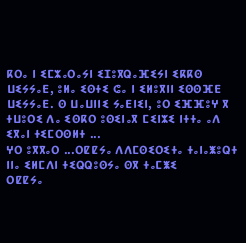ⴽⵔⴰ ⵏ ⵉⵎⵣⴰⵔⴰⵢⵏ ⵉⵊⵓⴳⵕⴰⴼⵉⵢⵏ ⵉⴽⴽⵙ ⵡⵉⵢⵢⴰⴹ, ⵓⵍⴰ ⵉⵙⵜⵉ ⵛⴰ ⵏ ⵉⵍⵓⴳⵏⵏ ⵉⵙⵙⴼⴹ ⵡⵉⵢⵢⴰⴹ. ⵙ ⵡⴰⵡⵏⵏⵉ ⵢⴰⴹⵏⵉⵏ, ⵓⵔ ⵉⴼⴼⵓⵖ ⴳ ⵜⵡⵓⵔⵉ ⴷⴰ ⵉⵙⴽⵔ ⵓⵙⵉⵏⴰⴳ ⵎⵉⵏⵣⵉ ⵏⵜⵜⴰ ⴰⴷ ⵉⴳⴰⵏ ⵜⵉⵎⵔⵙⵍⵜ ...
ⵖⵔ ⵓⴳⴳⴰⵔ ...ⵔⵇⵇⵢⴰ ⴷⴷⵎⵙⵉⵔⵉⵜⴰ ⵜⴰⵏⴰⵥⵓⵕⵜ ⵏⵏⴰ ⵉⵍⵎⴷⵏ ⵜⵉⵕⵕⵓⵙⵢⴰ ⵙⴳ ⵜⴰⵎⵥⵉ
ⵔⵇⵇⵢⴰ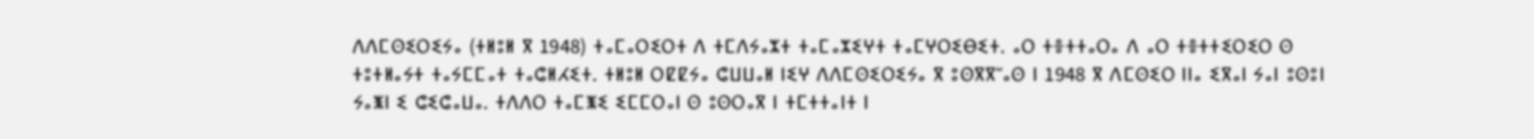ⴷⴷⵎⵙⵉⵔⵉⵢⴰ (ⵜⵍⵓⵍ ⴳ 1948) ⵜⴰⵎⴰⵔⵉⵔⵜ ⴷ ⵜⵎⴷⵢⴰⵣⵜ ⵜⴰⵎⴰⵣⵉⵖⵜ ⵜⴰⵎⵖⵔⵉⴱⵉⵜ. ⴰⵔ ⵜⴻⵜⵜⴰⵔⴰ ⴷ ⴰⵔ ⵜⴻⵜⵜⵉⵔⵉⵔ ⵙ ⵜⵓⵜⵍⴰⵢⵜ ⵜⴰⵢⵎⵎⴰⵜ ⵜⴰⵛⵍⵃⵉⵜ. ⵜⵍⵓⵍ ⵔⵇⵇⵢⴰ ⵛⵡⵡⴰⵍ ⵏⵉⵖ ⴷⴷⵎⵙⵉⵔⵉⵢⴰ ⴳ ⵓⵙⴳⴳⵯⴰⵙ ⵏ 1948 ⴳ ⴷⵎⵙⵉⵔ ⵏⵏⴰ ⵉⴳⴰⵏ ⵢⴰⵏ ⵓⵙⵓⵏ ⵢⴰⵥⵏ ⵉ ⵛⵉⵛⴰⵡⴰ. ⵜⴷⴷⵔ ⵜⴰⵎⵥⵉ ⵉⵎⵎⵔⴰⵏ ⵙ ⵓⵙⵔⴰⴳ ⵏ ⵜⵎⵜⵜⴰⵏⵜ ⵏ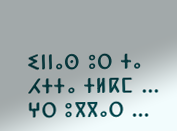ⵉⵏⵏⴰⵙ ⵓⵔ ⵜⴰ ⵃⵜⵜⴰ ⵜⵍⴽⵎ ...
ⵖⵔ ⵓⴳⴳⴰⵔ ...